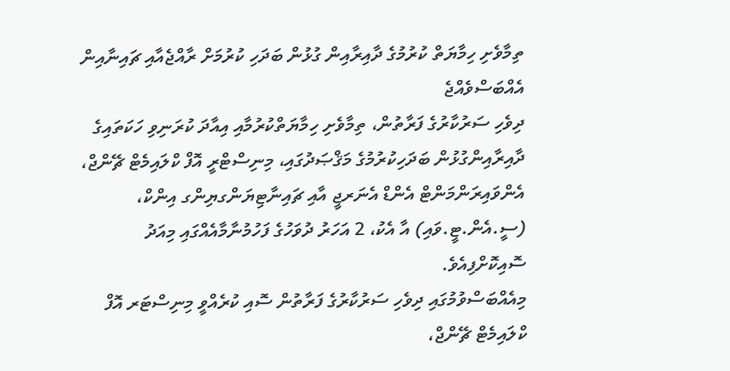ތިމާވެށި ހިމާޔަތް ކުރުމުގެ ދާއިރާއިން ގުޅުން ބަދަހި ކުރުމަށް ރާއްޖެއާއި ޗައިނާއިން އެއްބަސްވެއްޖެ
ދިވެހި ސަރުކާރުގެ ފަރާތުން، ތިމާވެށި ހިމާޔަތްކުރުމާއި އިއާދަ ކުރަނިވި ހަކަތައިގެ ދާއިރާއިންގުޅުން ބަދަހިކުރުމުގެ މަޤްޞަދުގައި، މިނިސްޓްރީ އޮފް ކްލައިމެޓް ޗޭންޖް، އެންވައިރަންމަންޓް އެންޑް އެނަރޖީ އާއި ޗައިނާޓިޔަންގޔިންގ އިންކް، (ސީ.އެން.ޓީ.ވައި) އާ އެކު، 2 އަހަރު ދުވަހުގެ ފަހުމުނާމާއެއްގައި މިއަދު ސޮއިކޮށްފިއެވެ.
މިއެއްބަސްވުމުގައި ދިވެހި ސަރުކާރުގެ ފަރާތުން ސޮއި ކުރެއްވީ މިނިސްޓަރ އޮފް ކްލައިމެޓް ޗޭންޖް،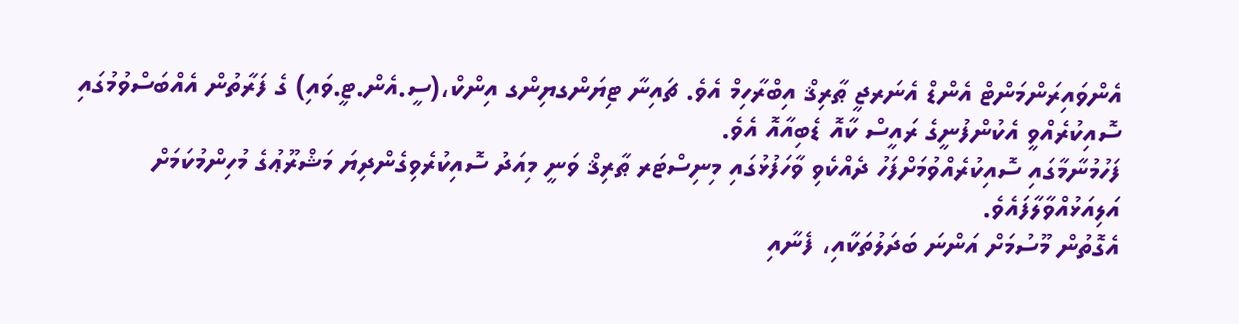އެންވައިރަންމަންޓް އެންޑް އެނަރޖީ ޠާރިޤް އިބްރާހިމް އެވެ. ޗައިނާ ޓިޔަންގޔިންގ އިންކް،(ސީ.އެން.ޓީ.ވައި) ގެ ފަރާތުން އެއްބަސްވުމުގައި ސޮއިކުރެއްވީ އެކުންފުނީގެ ރައީސް ކާއޮ ޑެބިއާއޮ އެވެ.
ފަހުމުނާމާގައި ސޮއިކުރެއްވުމަށްފަހު ދެއްކެވި ވާހަފުޅުގައި މިނިސްޓަރ ޠާރިޤް ވަނީ މިއަދު ސޮއިކުރެވިގެންދިޔަ މަޝްރޫޢުގެ މުހިންމުކަމަށް އަލިއަޅުއްވާލާފައެވެ.
އެގޮތުން މޫސުމަށް އަންނަ ބަދަލުތަކާއި، ފެނާއި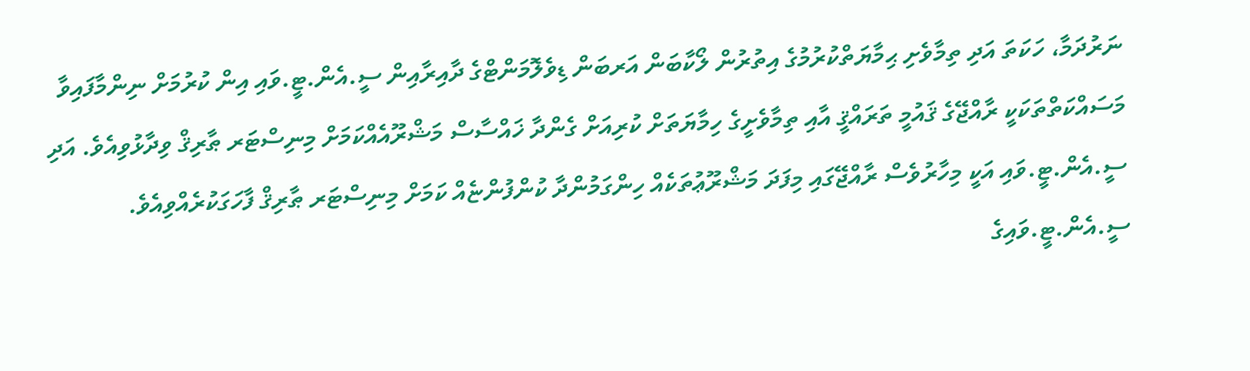ނަރުދަމާ، ހަކަތަ އަދި ތިމާވެށި ޙިމާޔަތްކުރުމުގެ އިތުރުން ލޯކާބަން އަރބަން ޑިވެލޮމަންޓްގެ ދާއިރާއިން ސީ.އެން.ޓީ.ވައި އިން ކުރުމަށް ނިންމާފައިވާ މަސައްކަތްތަކަކީ ރާއްޖޭގެ ޤައުމީ ތަރައްޤީ އާއި ތިމާވެށީގެ ހިމާޔަތަށް ކުރިއަށް ގެންދާ ޚައްސާސް މަޝްރޫއެއްކަމަށް މިނިސްޓަރ ޠާރިޤް ވިދާޅުވިއެވެ. އަދި ސީ.އެން.ޓީ.ވައި އަކީ މިހާރުވެސް ރާއްޖޭގައި މިފަދަ މަޝްރޫޢުތަކެއް ހިންގަމުންދާ ކުންފުންޏެއް ކަމަށް މިނިސްޓަރ ޠާރިޤް ފާހަގަކުރެއްވިއެވެ.
ސީ.އެން.ޓީ.ވައިގެ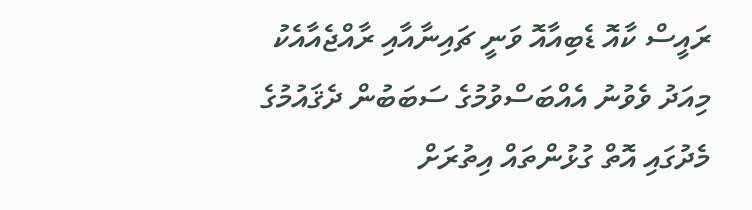ރައީސް ކާއޮ ޑެބިއާއޮ ވަނީ ޗައިނާއާއި ރާއްޖެއާއެކު މިއަދު ވެވުނު އެއްބަސްވުމުގެ ސަބަބުން ދެޤައުމުގެ މެދުގައި އޮތް ގުޅުންތައް އިތުރަށް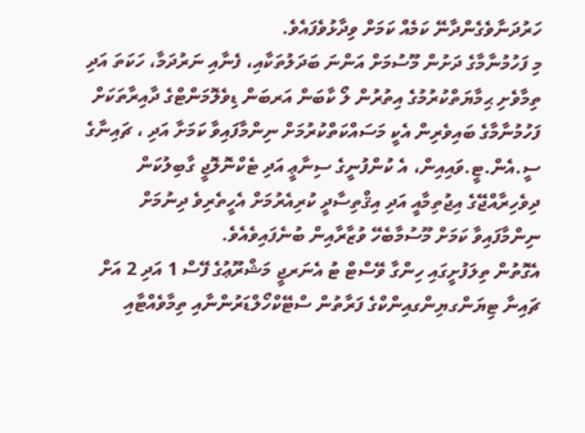ހަރުދަނާވެގެންދާނޭ ކަމެއް ކަމަށް ވިދާޅުވެފައެވެ.
މި ފަހުމުނާމާގެ ދަށުން މޫސުމަށް އަންނަ ބަދަލުތަކާއި، ފެނާއި ނަރުދަމާ، ހަކަތަ އަދި ތިމާވެށި ޙިމާޔަތްކުރުމުގެ އިތުރުން ލޯ ކާބަން އަރބަން ޑިވެލޮމަންޓްގެ ދާއިރާތަކަށް ފަހުމުނާމާގެ ބައިވެރިން އެކީ މަސައްކަތްކުރުމަށް ނިންމާފައިވާ ކަމަށާ އަދި ، ޗައިނާގެ ސީ.އެން.ޓީ.ވައިއިން، އެ ކުންފުނީގެ ސިނާޢީ އަދި ޓެކްނޮލޮޖީ ގާބިލުކަން ދިވެހިރާއްޖޭގެ އިޖުތިމާއީ އަދި އިޤްތިސާދީ ކުރިއެރުމަށް އެހީތެރިވެ ދިނުމަށް ނިންމާފައިވާ ކަމަށް މޫސުމާބެހޭ ވުޒާރާއިން ބުނެފައިވެއެވެ.
އެގޮތުން ތިލަފުށީގައި ހިންގާ ވޭސްޓް ޓު އެނަރޖީ މަޝްރޫޢުގެ ފޭސް 1 އަދި 2 އަށް ޗައިނާ ޓިޔަންގޔިންގއިންކްގެ ފަރާތުން ސްޓޭކްހޯލްޑަރުންނާއި ތިމާވެއްޓާއި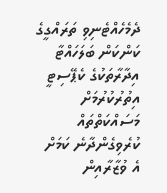ދެމެހެއްޓެނިވި ތަރައްގީގެ ކަންކަން ބަލަހައްޓާ އިދާރާތަކުގެ ކެޕޭސިޓީ އިތުރުކުރުމަށް މަސައްކަތްތައް ކުރެވިގެންދާނެ ކަމަށް އެ ވުޒާރާއިން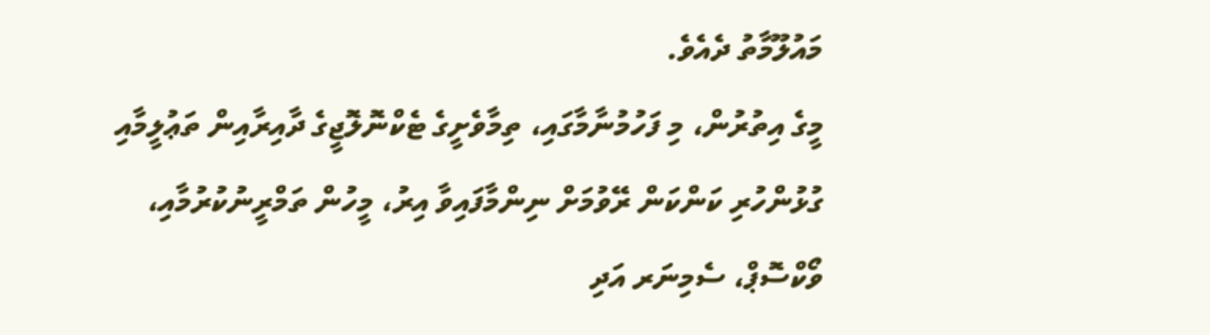މައުލޫމާތު ދެއެވެ.
މީގެ އިތުރުން، މި ފަހުމުނާމާގައި، ތިމާވެށީގެ ޓެކްނޮލޮޖީގެ ދާއިރާއިން ތަޢުލީމާއި ގުޅުންހުރި ކަންކަން ރޭވުމަށް ނިންމާފައިވާ އިރު، މީހުން ތަމްރީނުކުރުމާއި، ވޯކްސޮޕް، ސެމިނަރ އަދި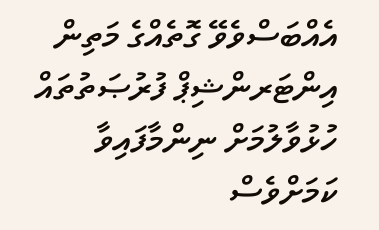އެއްބަސްވެވޭ ގޮތެއްގެ މަތިން އިންޓަރންޝިޕް ފުރުޞަތުތައް ހުޅުވާލުމަށް ނިންމާފައިވާ ކަމަށްވެސް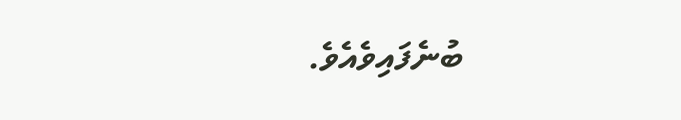ބުނެފައިވެއެވެ.